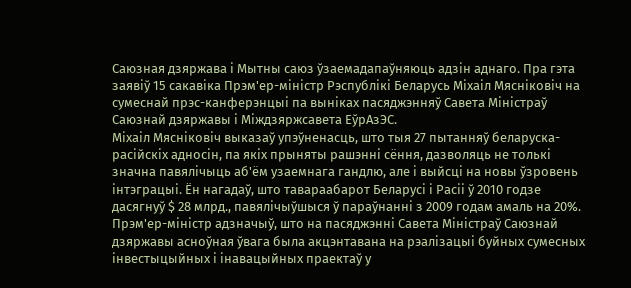Саюзная дзяржава і Мытны саюз ўзаемадапаўняюць адзін аднаго. Пра гэта заявіў 15 сакавіка Прэм'ер-міністр Рэспублікі Беларусь Міхаіл Мясніковіч на сумеснай прэс-канферэнцыі па выніках пасяджэнняў Савета Міністраў Саюзнай дзяржавы і Міждзяржсавета ЕўрАзЭС.
Міхаіл Мясніковіч выказаў упэўненасць, што тыя 27 пытанняў беларуска-расійскіх адносін, па якіх прыняты рашэнні сёння, дазволяць не толькі значна павялічыць аб'ём узаемнага гандлю, але і выйсці на новы ўзровень інтэграцыі. Ён нагадаў, што тавараабарот Беларусі і Расіі ў 2010 годзе дасягнуў $ 28 млрд., павялічыўшыся ў параўнанні з 2009 годам амаль на 20%.
Прэм'ер-міністр адзначыў, што на пасяджэнні Савета Міністраў Саюзнай дзяржавы асноўная ўвага была акцэнтавана на рэалізацыі буйных сумесных інвестыцыйных і інавацыйных праектаў у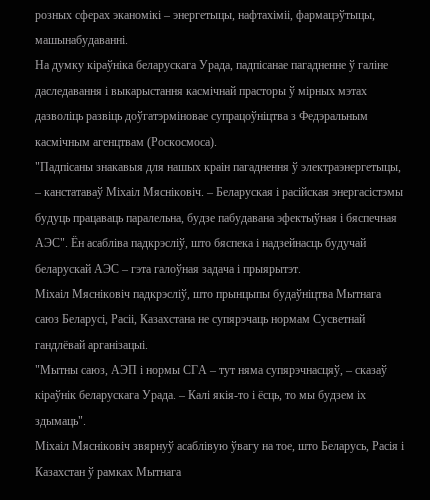розных сферах эканомікі – энергетыцы, нафтахіміі, фармацэўтыцы, машынабудаванні.
На думку кіраўніка беларускага Урада, падпісанае пагадненне ў галіне даследавання і выкарыстання касмічнай прасторы ў мірных мэтах дазволіць развіць доўгатэрміновае супрацоўніцтва з Федэральным касмічным агенцтвам (Роскосмоса).
"Падпісаны знакавыя для нашых краін пагаднення ў электраэнергетыцы, – канстатаваў Міхаіл Мясніковіч. – Беларуская і расійская энергасістэмы будуць працаваць паралельна, будзе пабудавана эфектыўная і бяспечная АЭС". Ён асабліва падкрэсліў, што бяспека і надзейнасць будучай беларускай АЭС – гэта галоўная задача і прыярытэт.
Міхаіл Мясніковіч падкрэсліў, што прынцыпы будаўніцтва Мытнага саюз Беларусі, Расіі, Казахстана не супярэчаць нормам Сусветнай гандлёвай арганізацыі.
"Мытны саюз, АЭП і нормы СГА – тут няма супярэчнасцяў, – сказаў кіраўнік беларускага Урада. – Калі якія-то і ёсць, то мы будзем іх здымаць".
Міхаіл Мясніковіч звярнуў асаблівую ўвагу на тое, што Беларусь, Расія і Казахстан ў рамках Мытнага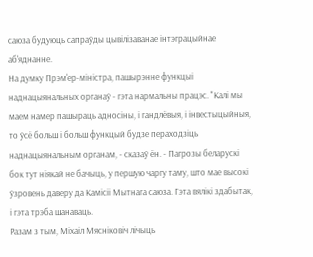саюза будуюць сапраўды цывілізаванае інтэграцыйнае аб'яднанне.
На думку Прэм'ер-міністра, пашырэнне функцыі наднацыянальных органаў - гэта нармальны працэс. "Калі мы маем намер пашыраць адносіны, і гандлёвыя, і інвестыцыйныя, то ўсё больш і больш функцый будзе пераходзіць наднацыянальным органам, - сказаў ён. - Пагрозы беларускі бок тут ніякай не бачыць, у першую чаргу таму, што мае высокі ўзровень даверу да Камісіі Мытнага саюза. Гэта вялікі здабытак, і гэта трэба шанаваць.
Разам з тым, Міхаіл Мясніковіч лічыць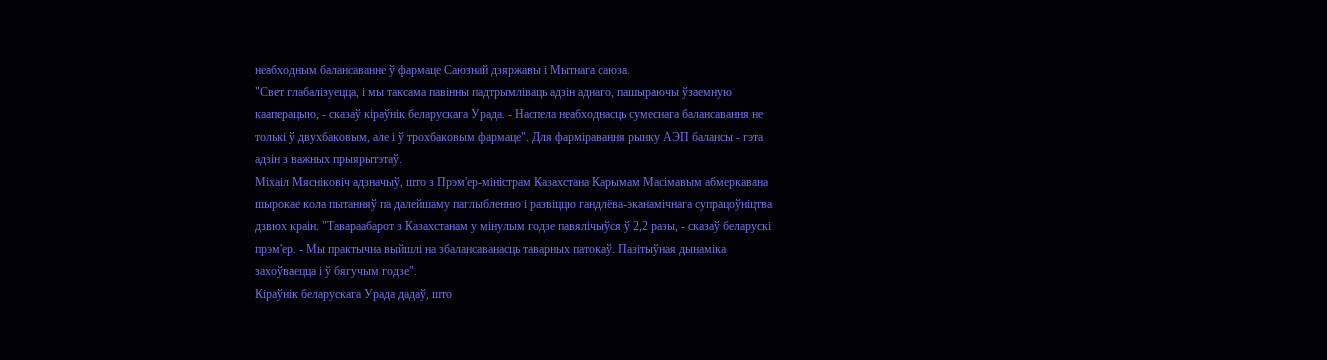неабходным балансаванне ў фармаце Саюзнай дзяржавы і Мытнага саюза.
"Свет глабалізуецца, і мы таксама павінны падтрымліваць адзін аднаго, пашыраючы ўзаемную кааперацыю, - сказаў кіраўнік беларускага Урада. - Наспела неабходнасць сумеснага балансавання не толькі ў двухбаковым, але і ў трохбаковым фармаце". Для фарміравання рынку АЭП балансы - гэта адзін з важных прыярытэтаў.
Міхаіл Мясніковіч адзначыў, што з Прэм'ер-міністрам Казахстана Карымам Масімавым абмеркавана шырокае кола пытанняў па далейшаму паглыбленню і развіццю гандлёва-эканамічнага супрацоўніцтва дзвюх краін. "Тавараабарот з Казахстанам у мінулым годзе павялічыўся ў 2,2 разы, - сказаў беларускі прэм'ер. - Мы практычна выйшлі на збалансаванасць таварных патокаў. Пазітыўная дынаміка захоўваецца і ў бягучым годзе".
Кіраўнік беларускага Урада дадаў, што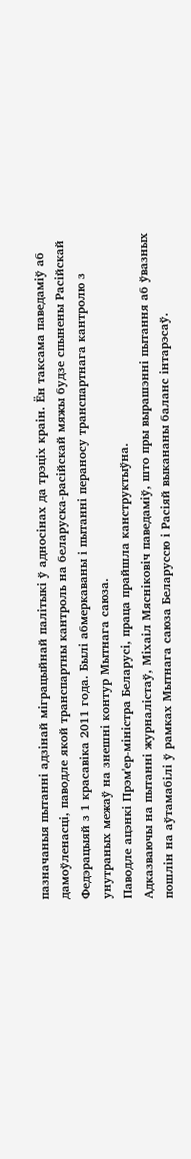пазначаныя пытанні адзінай міграцыйнай палітыкі ў адносінах да трэціх краін. Ён таксама паведаміў аб дамоўленасці, паводле якой транспартны кантроль на беларуска-расійскай мяжы будзе спынены Расійскай Федэрацыяй з 1 красавіка 2011 года. Былі абмеркаваны і пытанні пераносу транспартнага кантролю з унутраных межаў на знешні контур Мытнага саюза.
Паводле ацэнкі Прэм'ер-міністра Беларусі, праца прайшла канструктыўна.
Адказваючы на пытанні журналістаў, Міхаіл Мясніковіч паведаміў, што пры вырашэнні пытання аб ўвазных пошлін на аўтамабілі ў рамках Мытнага саюза Беларуссю і Расіяй выкананы баланс інтарэсаў.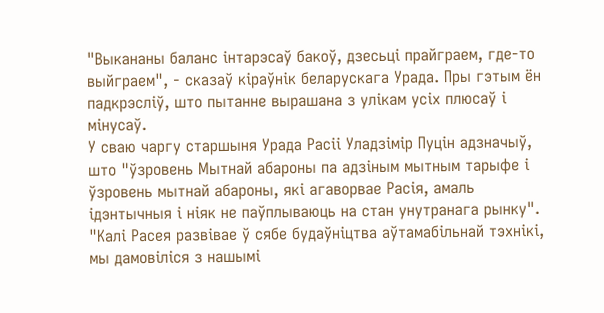"Выкананы баланс інтарэсаў бакоў, дзесьці прайграем, где-то выйграем", - сказаў кіраўнік беларускага Урада. Пры гэтым ён падкрэсліў, што пытанне вырашана з улікам усіх плюсаў і мінусаў.
У сваю чаргу старшыня Урада Расіі Уладзімір Пуцін адзначыў, што "ўзровень Мытнай абароны па адзіным мытным тарыфе і ўзровень мытнай абароны, які агаворвае Расія, амаль ідэнтычныя і ніяк не паўплываюць на стан унутранага рынку". "Калі Расея развівае ў сябе будаўніцтва аўтамабільнай тэхнікі, мы дамовіліся з нашымі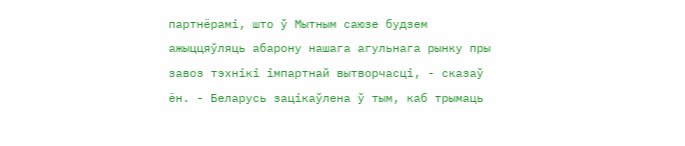партнёрамі, што ў Мытным саюзе будзем ажыццяўляць абарону нашага агульнага рынку пры завоз тэхнікі імпартнай вытворчасці, - сказаў ён. - Беларусь зацікаўлена ў тым, каб трымаць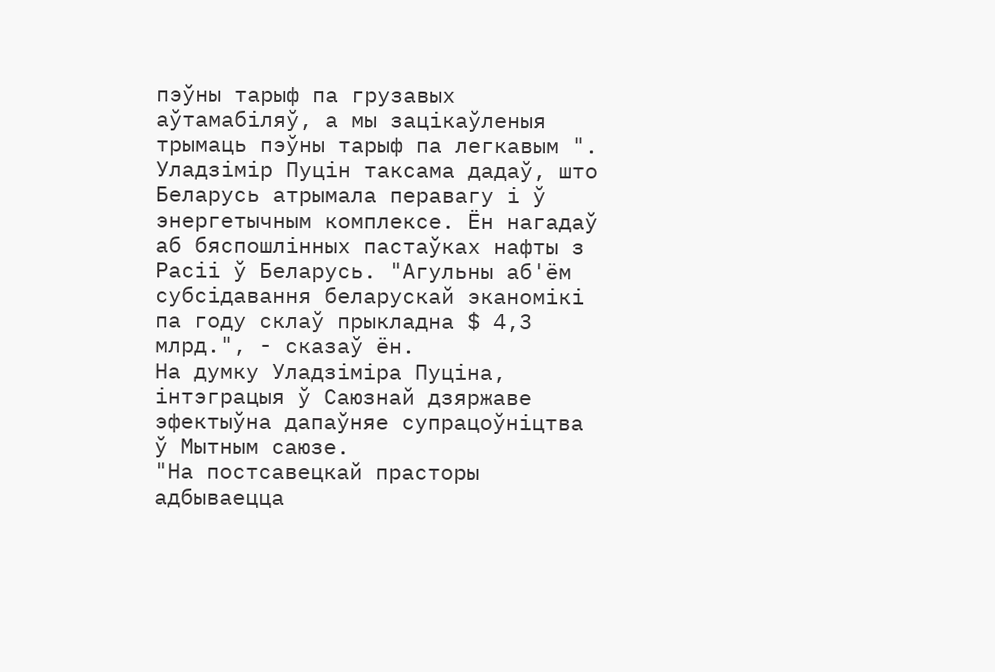пэўны тарыф па грузавых аўтамабіляў, а мы зацікаўленыя трымаць пэўны тарыф па легкавым ".
Уладзімір Пуцін таксама дадаў, што Беларусь атрымала перавагу і ў энергетычным комплексе. Ён нагадаў аб бяспошлінных пастаўках нафты з Расіі ў Беларусь. "Агульны аб'ём субсідавання беларускай эканомікі па году склаў прыкладна $ 4,3 млрд.", - сказаў ён.
На думку Уладзіміра Пуціна, інтэграцыя ў Саюзнай дзяржаве эфектыўна дапаўняе супрацоўніцтва ў Мытным саюзе.
"На постсавецкай прасторы адбываецца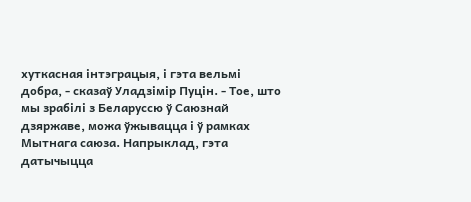хуткасная інтэграцыя, і гэта вельмі добра, - сказаў Уладзімір Пуцін. - Тое, што мы зрабілі з Беларуссю ў Саюзнай дзяржаве, можа ўжывацца і ў рамках Мытнага саюза. Напрыклад, гэта датычыцца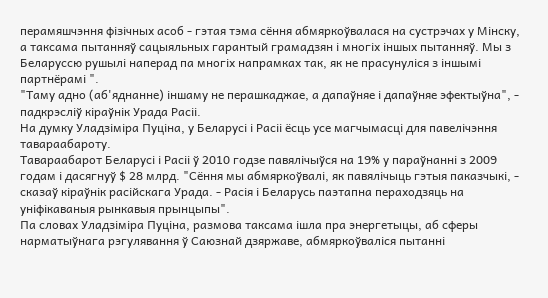перамяшчэння фізічных асоб - гэтая тэма сёння абмяркоўвалася на сустрэчах у Мінску, а таксама пытанняў сацыяльных гарантый грамадзян і многіх іншых пытанняў. Мы з Беларуссю рушылі наперад па многіх напрамках так, як не прасунуліся з іншымі партнёрамі ".
"Таму адно (аб'яднанне) іншаму не перашкаджае, а дапаўняе і дапаўняе эфектыўна", - падкрэсліў кіраўнік Урада Расіі.
На думку Уладзіміра Пуціна, у Беларусі і Расіі ёсць усе магчымасці для павелічэння тавараабароту.
Тавараабарот Беларусі і Расіі ў 2010 годзе павялічыўся на 19% у параўнанні з 2009 годам і дасягнуў $ 28 млрд. "Сёння мы абмяркоўвалі, як павялічыць гэтыя паказчыкі, - сказаў кіраўнік расійскага Урада. - Расія і Беларусь паэтапна пераходзяць на уніфікаваныя рынкавыя прынцыпы".
Па словах Уладзіміра Пуціна, размова таксама ішла пра энергетыцы, аб сферы нарматыўнага рэгулявання ў Саюзнай дзяржаве, абмяркоўваліся пытанні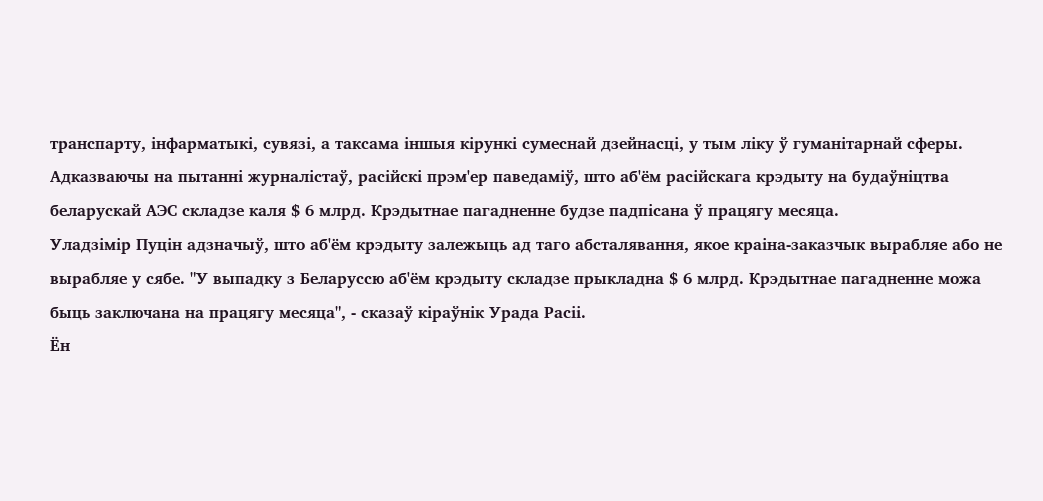транспарту, інфарматыкі, сувязі, а таксама іншыя кірункі сумеснай дзейнасці, у тым ліку ў гуманітарнай сферы.
Адказваючы на пытанні журналістаў, расійскі прэм'ер паведаміў, што аб'ём расійскага крэдыту на будаўніцтва беларускай АЭС складзе каля $ 6 млрд. Крэдытнае пагадненне будзе падпісана ў працягу месяца.
Уладзімір Пуцін адзначыў, што аб'ём крэдыту залежыць ад таго абсталявання, якое краіна-заказчык вырабляе або не вырабляе у сябе. "У выпадку з Беларуссю аб'ём крэдыту складзе прыкладна $ 6 млрд. Крэдытнае пагадненне можа быць заключана на працягу месяца", - сказаў кіраўнік Урада Расіі.
Ён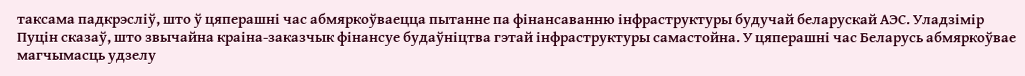таксама падкрэсліў, што ў цяперашні час абмяркоўваецца пытанне па фінансаванню інфраструктуры будучай беларускай АЭС. Уладзімір Пуцін сказаў, што звычайна краіна-заказчык фінансуе будаўніцтва гэтай інфраструктуры самастойна. У цяперашні час Беларусь абмяркоўвае магчымасць удзелу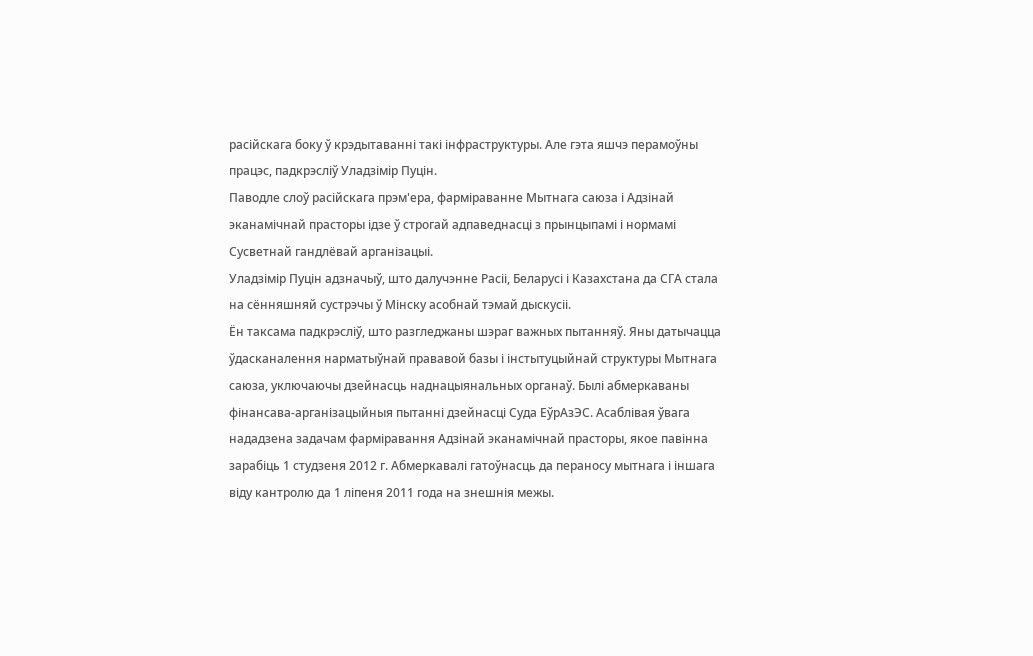расійскага боку ў крэдытаванні такі інфраструктуры. Але гэта яшчэ перамоўны працэс, падкрэсліў Уладзімір Пуцін.
Паводле слоў расійскага прэм'ера, фарміраванне Мытнага саюза і Адзінай эканамічнай прасторы ідзе ў строгай адпаведнасці з прынцыпамі і нормамі Сусветнай гандлёвай арганізацыі.
Уладзімір Пуцін адзначыў, што далучэнне Расіі, Беларусі і Казахстана да СГА стала на сённяшняй сустрэчы ў Мінску асобнай тэмай дыскусіі.
Ён таксама падкрэсліў, што разгледжаны шэраг важных пытанняў. Яны датычацца ўдасканалення нарматыўнай прававой базы і інстытуцыйнай структуры Мытнага саюза, уключаючы дзейнасць наднацыянальных органаў. Былі абмеркаваны фінансава-арганізацыйныя пытанні дзейнасці Суда ЕўрАзЭС. Асаблівая ўвага нададзена задачам фарміравання Адзінай эканамічнай прасторы, якое павінна зарабіць 1 студзеня 2012 г. Абмеркавалі гатоўнасць да пераносу мытнага і іншага віду кантролю да 1 ліпеня 2011 года на знешнія межы.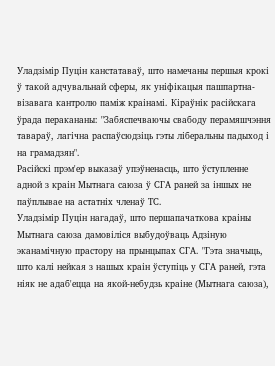Уладзімір Пуцін канстатаваў, што намечаны першыя крокі ў такой адчувальнай сферы, як уніфікацыя пашпартна-візавага кантролю паміж краінамі. Кіраўнік расійскага ўрада перакананы: "Забяспечваючы свабоду перамяшчэння тавараў, лагічна распаўсюдзіць гэты ліберальны падыход і на грамадзян".
Расійскі прэм'ер выказаў упэўненасць, што ўступленне адной з краін Мытнага саюза ў СГА раней за іншых не паўплывае на астатніх членаў ТС.
Уладзімір Пуцін нагадаў, што першапачаткова краіны Мытнага саюза дамовіліся выбудоўваць Адзіную эканамічную прастору на прынцыпах СГА. "Гэта значыць, што калі нейкая з нашых краін ўступіць у СГА раней, гэта ніяк не адаб'ецца на якой-небудзь краіне (Мытнага саюза),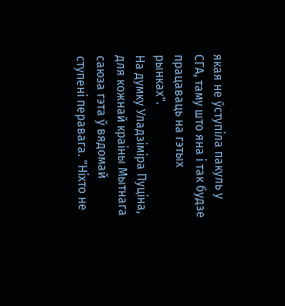якая не ўступіла пакуль у СГА, таму што яна і так будзе працаваць на гэтых рынках".
На думку Уладзіміра Пуціна, для кожнай краіны Мытнага саюза гэта ў вядомай ступені перавага. "Ніхто не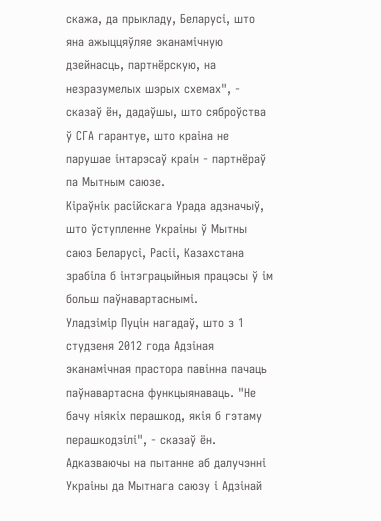скажа, да прыкладу, Беларусі, што яна ажыццяўляе эканамічную дзейнасць, партнёрскую, на незразумелых шэрых схемах", - сказаў ён, дадаўшы, што сяброўства ў СГА гарантуе, што краіна не парушае інтарэсаў краін - партнёраў па Мытным саюзе.
Кіраўнік расійскага Урада адзначыў, што ўступленне Украіны ў Мытны саюз Беларусі, Расіі, Казахстана зрабіла б інтэграцыйныя працэсы ў ім больш паўнавартаснымі.
Уладзімір Пуцін нагадаў, што з 1 студзеня 2012 года Адзіная эканамічная прастора павінна пачаць паўнавартасна функцыянаваць. "Не бачу ніякіх перашкод, якія б гэтаму перашкодзілі", - сказаў ён.
Адказваючы на пытанне аб далучэнні Украіны да Мытнага саюзу і Адзінай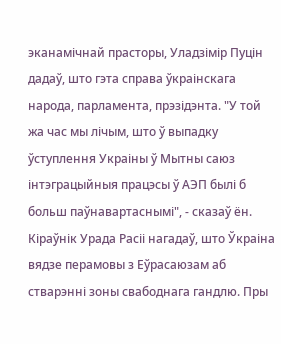эканамічнай прасторы, Уладзімір Пуцін дадаў, што гэта справа ўкраінскага народа, парламента, прэзідэнта. "У той жа час мы лічым, што ў выпадку ўступлення Украіны ў Мытны саюз інтэграцыйныя працэсы ў АЭП былі б больш паўнавартаснымі", - сказаў ён.
Кіраўнік Урада Расіі нагадаў, што Ўкраіна вядзе перамовы з Еўрасаюзам аб стварэнні зоны свабоднага гандлю. Пры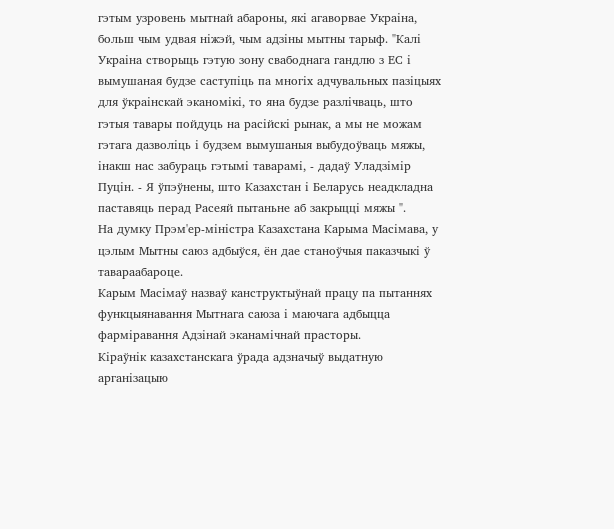гэтым узровень мытнай абароны, які агаворвае Украіна, больш чым удвая ніжэй, чым адзіны мытны тарыф. "Калі Украіна створыць гэтую зону свабоднага гандлю з ЕС і вымушаная будзе саступіць па многіх адчувальных пазіцыях для ўкраінскай эканомікі, то яна будзе разлічваць, што гэтыя тавары пойдуць на расійскі рынак, а мы не можам гэтага дазволіць і будзем вымушаныя выбудоўваць мяжы, інакш нас забураць гэтымі таварамі, - дадаў Уладзімір Пуцін. - Я ўпэўнены, што Казахстан і Беларусь неадкладна паставяць перад Расеяй пытаньне аб закрыцці мяжы ".
На думку Прэм'ер-міністра Казахстана Карыма Масімава, у цэлым Мытны саюз адбыўся, ён дае станоўчыя паказчыкі ў тавараабароце.
Карым Масімаў назваў канструктыўнай працу па пытаннях функцыянавання Мытнага саюза і маючага адбыцца фарміравання Адзінай эканамічнай прасторы.
Кіраўнік казахстанскага ўрада адзначыў выдатную арганізацыю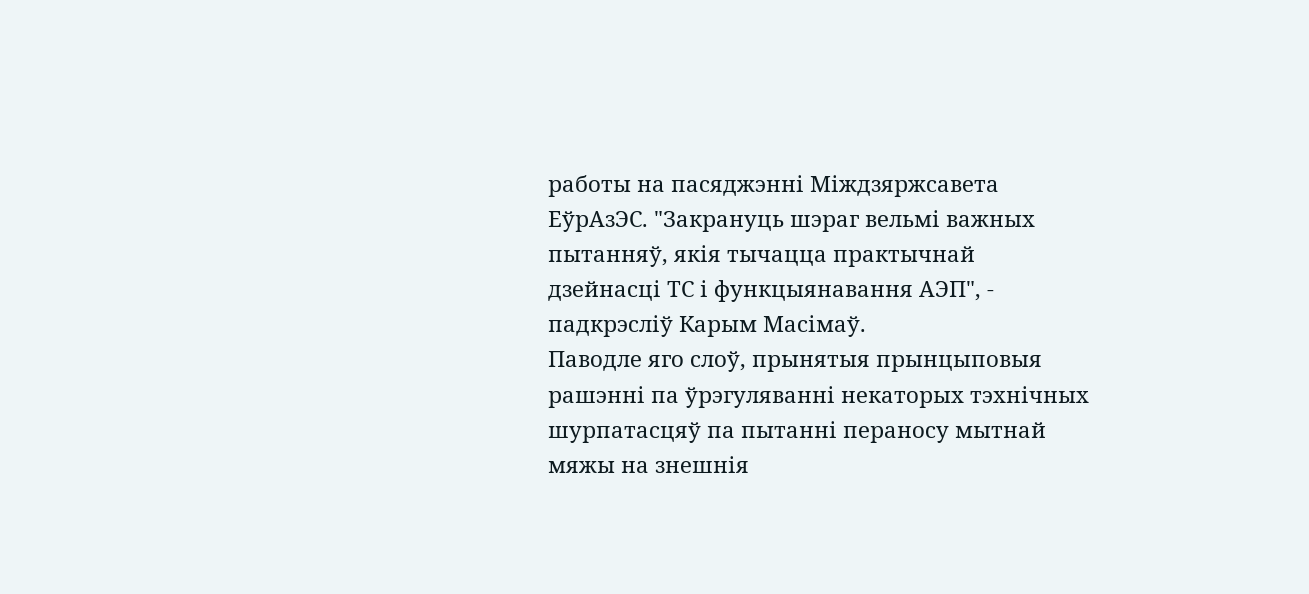работы на пасяджэнні Міждзяржсавета ЕўрАзЭС. "Закрануць шэраг вельмі важных пытанняў, якія тычацца практычнай дзейнасці ТС і функцыянавання АЭП", - падкрэсліў Карым Масімаў.
Паводле яго слоў, прынятыя прынцыповыя рашэнні па ўрэгуляванні некаторых тэхнічных шурпатасцяў па пытанні пераносу мытнай мяжы на знешнія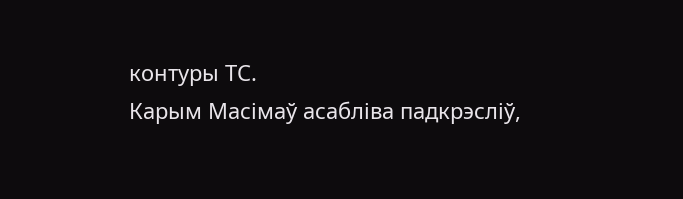контуры ТС.
Карым Масімаў асабліва падкрэсліў,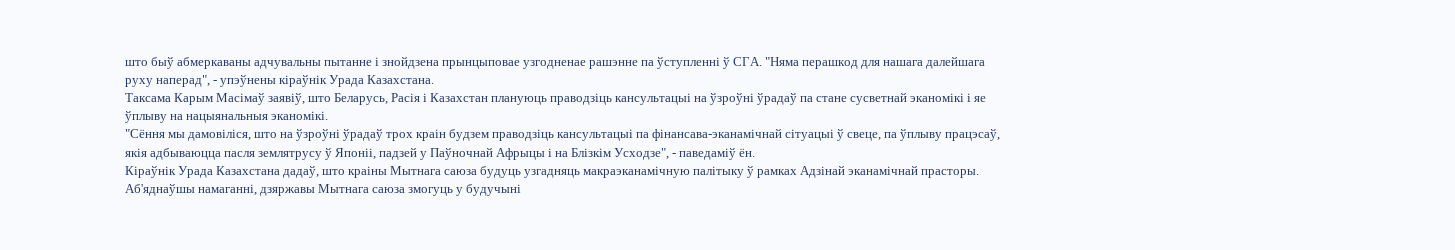што быў абмеркаваны адчувальны пытанне і знойдзена прынцыповае узгодненае рашэнне па ўступленні ў СГА. "Няма перашкод для нашага далейшага руху наперад", - упэўнены кіраўнік Урада Казахстана.
Таксама Карым Масімаў заявіў, што Беларусь, Расія і Казахстан плануюць праводзіць кансультацыі на ўзроўні ўрадаў па стане сусветнай эканомікі і яе ўплыву на нацыянальныя эканомікі.
"Сёння мы дамовіліся, што на ўзроўні ўрадаў трох краін будзем праводзіць кансультацыі па фінансава-эканамічнай сітуацыі ў свеце, па ўплыву працэсаў, якія адбываюцца пасля землятрусу ў Японіі, падзей у Паўночнай Афрыцы і на Блізкім Усходзе", - паведаміў ён.
Кіраўнік Урада Казахстана дадаў, што краіны Мытнага саюза будуць узгадняць макраэканамічную палітыку ў рамках Адзінай эканамічнай прасторы. Аб'яднаўшы намаганні, дзяржавы Мытнага саюза змогуць у будучыні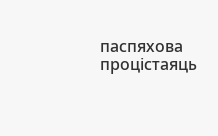паспяхова процістаяць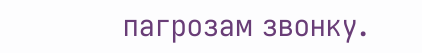пагрозам звонку.